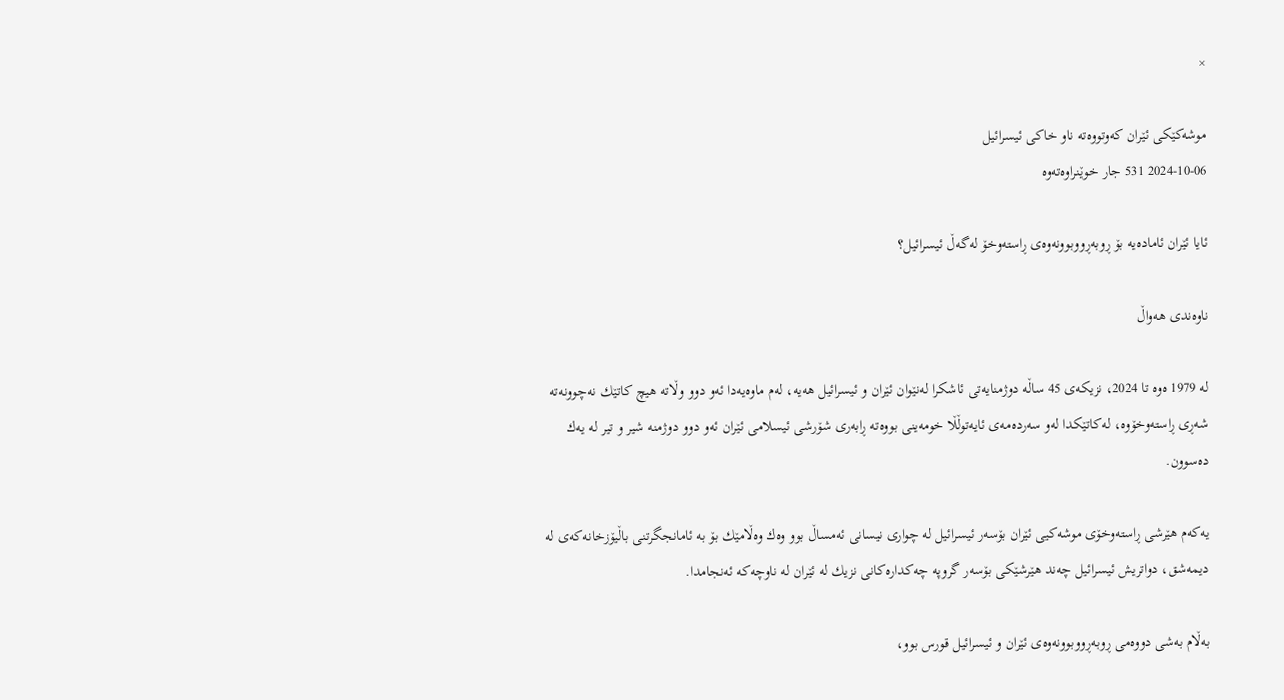×

موشەكێکی ئێران کەوتووەتە ناو خاکی ئیسرائیل
2024-10-06 531 جار خوێنراوەتەوە

ئایا ئێران ئاماده‌یه‌ بۆ ڕوبه‌ڕووبوونه‌وه‌ى ڕاسته‌وخۆ له‌گه‌ڵ ئیسرائیل؟

ناوەندی هەواڵ

له‌ 1979 ه‌وه‌ تا 2024، نزیكه‌ى 45 ساڵه‌ دوژمنایه‌تى ئاشكرا له‌نێوان ئێران و ئیسرائیل هه‌یه‌، له‌م ماوه‌یه‌دا ئه‌و دوو وڵاته‌ هیچ كاتێك نه‌چوونه‌ته‌ شه‌ڕى ڕاسته‌وخۆوه‌، له‌كاتێكدا له‌و سه‌رده‌مه‌ى ئایه‌توڵڵا خومه‌ینى بووه‌ته‌ ڕابه‌رى شۆرشى ئیسلامى ئێران ئه‌و دوو دوژمنه‌ شیر و تیر له‌ یه‌ك ده‌سوون.

یه‌كه‌م هێرشى ڕاسته‌وخۆى موشه‌كیی ئێران بۆسه‌ر ئیسرائیل له‌ چوارى نیسانى ئه‌مساڵ بوو وه‌ك وه‌ڵامێك بۆ به‌ ئامانجگرتنى باڵیۆزخانه‌كه‌ى له‌ دیمه‌شق، دواتریش ئیسرائیل چه‌ند هێرشێكى بۆسه‌ر گروپه‌ چه‌كداره‌كانى نزیك له‌ ئێران له‌ ناوچه‌كه‌ ئه‌نجامدا.

به‌ڵام به‌شى دووه‌مى ڕوبه‌ڕووبوونه‌وه‌ى ئێران و ئیسرائیل قورس بوو،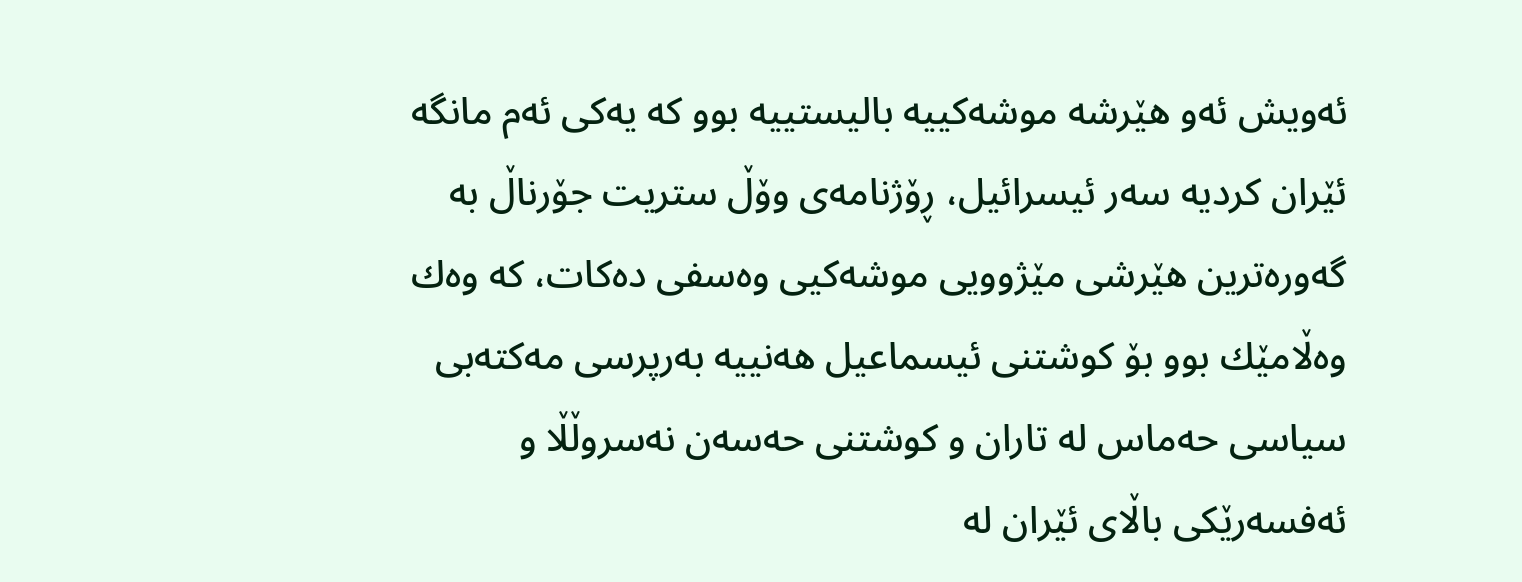ئه‌ویش ئه‌و هێرشه‌ موشه‌كییه‌ بالیستییه‌ بوو كه‌ یه‌كى ئه‌م مانگه‌ ئێران كردیه‌ سه‌ر ئیسرائیل، ڕۆژنامه‌ى وۆڵ ستریت جۆرناڵ به‌ گه‌وره‌ترین هێرشى مێژوویی موشه‌كیی وه‌سفى ده‌كات، كه‌ وه‌ك وه‌ڵامێك بوو بۆ كوشتنى ئیسماعیل هه‌نییه‌ به‌رپرسى مه‌كته‌بى سیاسى حه‌ماس له‌ تاران و كوشتنى حه‌سه‌ن نه‌سروڵڵا و ئه‌فسه‌رێكى باڵاى ئێران له‌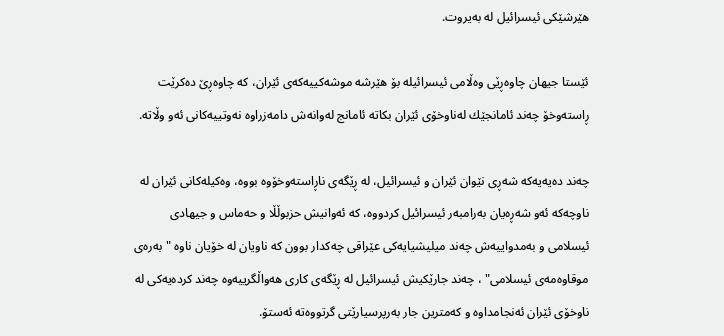هێرشێكى ئیسرائیل له‌ به‌یروت.

ئێستا جیهان چاوه‌ڕێى وه‌ڵامى ئیسرائیله‌ بۆ هێرشه‌ موشه‌كییه‌كه‌ى ئێران، كه‌ چاوه‌ڕێ ده‌كرێت ڕاسته‌وخۆ چه‌ند ئامانجێك له‌ناوخۆى ئێران بكاته‌ ئامانج له‌وانه‌ش دامه‌زراوه‌ نه‌وتییه‌كانى ئه‌و وڵاته‌.

چه‌ند ده‌یه‌یه‌كه‌ شه‌ڕى نێوان ئێران و ئیسرائیل، له‌ ڕێگه‌ى ناڕاسته‌وخۆوه‌ بووه‌، وه‌كیله‌كانى ئێران له‌ ناوچه‌كه‌ ئه‌و شه‌ڕه‌یان به‌رامبه‌ر ئیسرائیل كردووه‌، كه‌ ئه‌وانیش حزبوڵڵا و حه‌ماس و جیهادى ئیسلامى و به‌مدواییه‌ش چه‌ند میلیشیایه‌كى عێراقى چه‌كدار بوون كه‌ ناویان له‌ خۆیان ناوه‌ "به‌ره‌ى موقاوه‌مه‌ى ئیسلامى" ، چه‌ند جارێكیش ئیسرائیل له‌ ڕێگه‌ى كارى هه‌واڵگرییه‌وه‌ چه‌ند كرده‌یه‌كى له‌ ناوخۆی ئێران ئه‌نجامداوه‌ و كه‌مترین جار به‌رپرسیارێتى گرتووه‌ته‌ ئه‌ستۆ.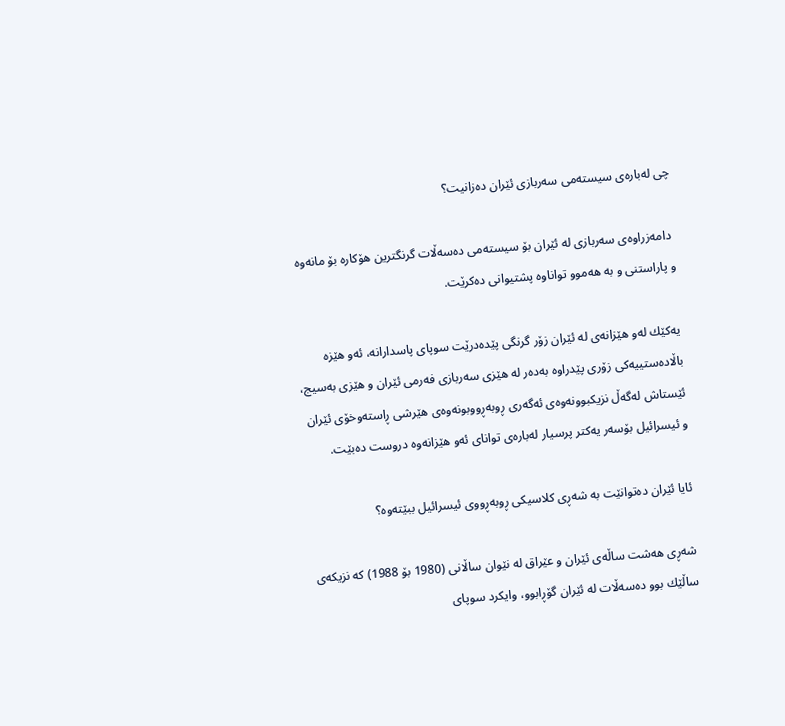چى له‌باره‌ى سیسته‌مى سه‌ربازى ئێران ده‌زانیت؟

 دامه‌زراوه‌ى سه‌ربازى له‌ ئێران بۆ سیسته‌مى ده‌سه‌ڵات گرنگترین هۆكاره‌ بۆ مانه‌وه‌ و پاراستنى و به‌ هه‌موو تواناوه‌ پشتیوانى ده‌كرێت.

یه‌كێك له‌و هێزانه‌ى له‌ ئێران زۆر گرنگى پێده‌درێت سوپاى پاسدارانه‌، ئه‌و هێزه‌ باڵاده‌ستییه‌كى زۆرى پێدراوه‌ به‌ده‌ر له‌ هێزى سه‌ربازى فه‌رمى ئێران و هێزى به‌سیج، ئێستاش له‌گه‌ڵ نزیكبوونه‌وه‌ى ئه‌گه‌رى ڕوبه‌ڕووبونه‌وه‌ى هێرشى ڕاسته‌وخۆى ئێران و ئیسرائیل بۆسه‌ر یه‌كتر پرسیار له‌باره‌ى تواناى ئه‌و هێزانه‌وه‌ دروست ده‌بێت.

ئایا ئێران ده‌توانێت به‌ شه‌ڕى كلاسیكى ڕوبه‌ڕووى ئیسرائیل ببێته‌وه‌؟

شه‌ڕى هه‌شت ساڵه‌ى ئێران و عێراق له‌ نێوان ساڵانى (1980 بۆ 1988) كه‌ نزیكه‌ى ساڵێك بوو ده‌سه‌ڵات له‌ ئێران گۆڕابوو، وایكرد سوپاى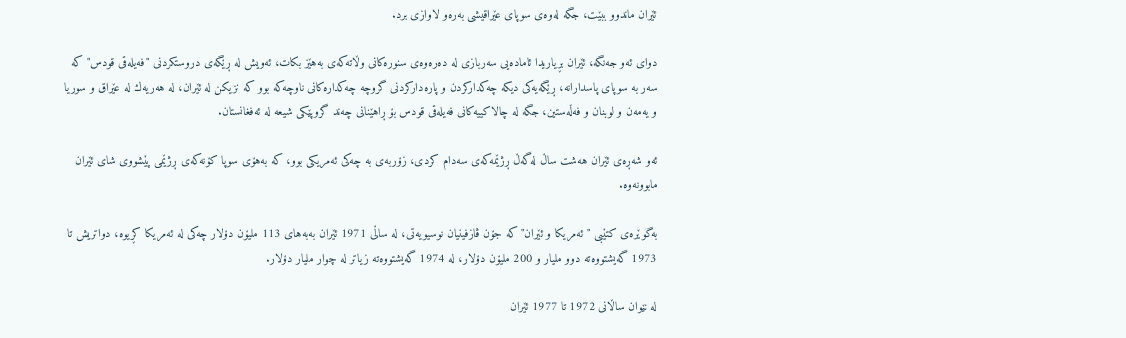ئێران ماندوو ببێت، جگه‌ له‌وه‌ى سوپاى عێراقیشی به‌ره‌و لاوازى برد.

دواى ئه‌و جه‌نگه‌، ئێران بڕیاریدا ئاماده‌یى سه‌ربازى له‌ ده‌ره‌وه‌ى سنوره‌كانى وڵاته‌كه‌ى به‌هێز بكات، ئه‌ویش له‌ ڕێگه‌ى دروستكردنى "فه‌یله‌قى قودس" كه‌ سه‌ر به‌ سوپاى پاسدارانه‌، ڕێگه‌یه‌كى دیكه‌ چه‌كداركردن و پاره‌داركردنى گروچه‌ چه‌كداره‌كانى ناوچه‌كه‌ بوو كه‌ نزیكن له‌ ئێران، له‌ هه‌ریه‌ك له‌ عێراق و سوریا و یه‌مه‌ن و لوبنان و فه‌ڵه‌ستین، جگه‌ له‌ چالاكییه‌كانى فه‌یله‌قى قودس بۆ ڕاهێنانى چه‌ند گروپێكى شیعه‌ له‌ ئه‌فغانستان.

ئه‌و شه‌ڕه‌ى ئێران هه‌شت ساڵ له‌گه‌ڵ ڕژێمه‌كه‌ى سه‌دام كردى، زۆربه‌ى به‌ چه‌كى ئه‌مریكى بوو، كه‌ به‌هۆى سوپا كۆنه‌كه‌ى ڕژێمى پێشووى شاى ئێران مابوونه‌وه‌.

به‌گوێره‌ى كتێبى "ئه‌مریكا و ئێران" كه‌ جۆن ڤازفینیان نوسیویه‌تى، له‌ ساڵى 1971 ئێران به‌به‌هاى 113 ملیۆن دۆلار چه‌كى له‌ ئه‌مریكا كڕیوه‌، دواتریش تا 1973 گه‌یشتووه‌ته‌ دوو ملیار و 200 ملیۆن دۆلار، له‌ 1974 گه‌یشتووه‌ته‌ زیاتر له‌ چوار ملیار دۆلار.

له‌ نێوان ساڵانى 1972 تا 1977 ئێران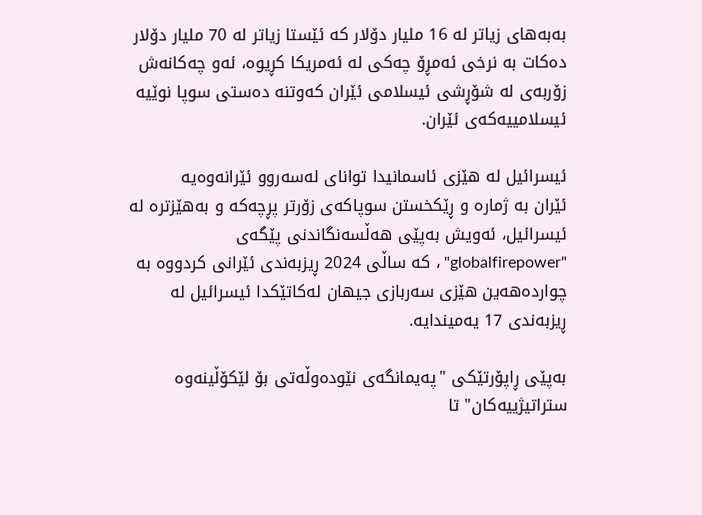به‌به‌هاى زیاتر له‌ 16 ملیار دۆلار كه‌ ئێستا زیاتر له‌ 70 ملیار دۆلار ده‌كات به‌ نرخى ئه‌مڕۆ چه‌كى له‌ ئه‌مریكا كڕیوه‌، ئه‌و چه‌كانه‌ش زۆربه‌ى له‌ شۆڕشى ئیسلامى ئێران كه‌وتنه‌ ده‌ستى سوپا نوێیه‌ ئیسلامییه‌كه‌ى ئێران.

ئیسرائیل له‌ هێزى ئاسمانیدا تواناى له‌سه‌روو ئێرانه‌وه‌یه‌
ئێران به‌ ژماره‌ و ڕێكخستن سوپاكه‌ى زۆرتر پڕچه‌كه‌ و به‌هێزتره‌ له‌ ئیسرائیل، ئه‌ویش به‌پێى هه‌ڵسه‌نگاندنى پێگه‌ى  "globalfirepower" ، كه‌ ساڵى 2024 ڕیزبه‌ندى ئێرانى كردووه‌ به‌ چوارده‌هه‌ین هێزى سه‌ربازى جیهان له‌كاتێكدا ئیسرائیل له‌ ڕیزبه‌ندى 17 یه‌میندایه‌.

به‌پێى ڕاپۆرتێكى "په‌یمانگه‌ى نێوده‌وڵه‌تى بۆ لێكۆڵینه‌وه‌ ستراتیژییه‌كان" تا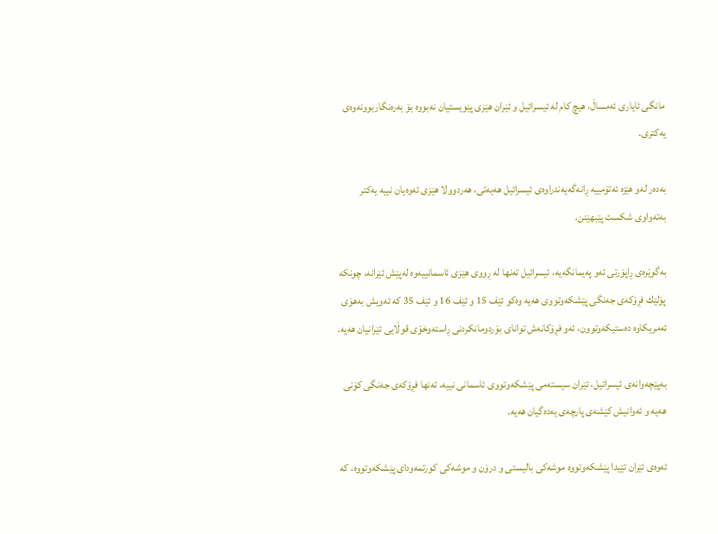مانگى ئایارى ئه‌مساڵ، هیچ كام له‌ ئیسرائیل و ئێران هێزى پێویستیان نه‌بووه‌ بۆ به‌ره‌نگاربوونه‌وه‌ى یه‌كترى.

به‌ده‌ر له‌و هێزه‌ ئه‌تۆمییه‌ ڕانه‌گه‌یه‌ندراوه‌ى ئیسرائیل هه‌یه‌تى، هه‌ردوولا هێزى ئه‌وه‌یان نییه‌ یه‌كتر به‌ته‌واوى شكست پێبهێنن.

به‌گوێره‌ى ڕاپۆرتى ئه‌و په‌یمانگه‌یه‌، ئیسرائیل ته‌نها له‌ ڕووى هێزى ئاسمانییه‌وه‌ له‌پێش ئێرانه‌، چونكه‌ پۆلێك فڕۆكه‌ى جه‌نگى پێشكه‌وتووى هه‌یه‌ وه‌كو ئێف 15 و ئێف 16 و ئێف 35 كه‌ ئه‌ویش به‌هۆى ئه‌مریكاوه‌ ده‌ستیكه‌وتوون، ئه‌و فڕۆكانه‌ش تواناى بۆردومانكردنى ڕاسته‌وخۆى قوڵایى ئێرانیان هه‌یه‌.

به‌پێچه‌وانه‌ى ئیسرائیل، ئێران سیسته‌مى پێشكه‌وتووى ئاسمانى نییه‌، ته‌نها فڕۆكه‌ى جه‌نگى كۆنى هه‌یه‌ و ئه‌وانیش كێشه‌ى پارچه‌ى یه‌ده‌گیان هه‌یه‌.

ئه‌وه‌ى ئێران تێیدا پێشكه‌وتووه‌ موشه‌كى بالیستى و درۆن و موشه‌كى كورتمه‌وداى پێشكه‌وتووه‌، كه‌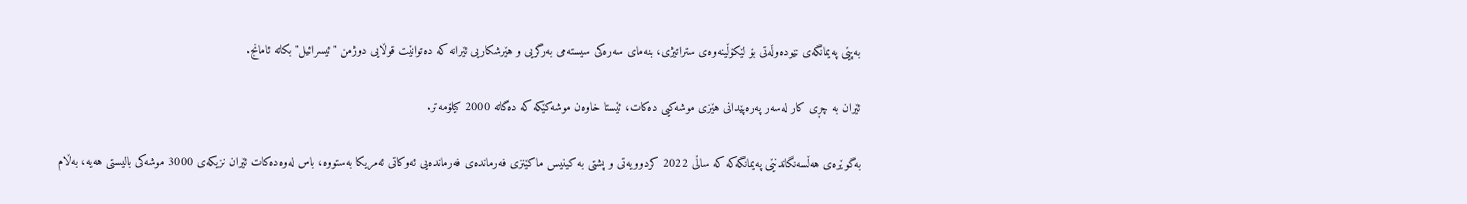به‌پێى په‌یمانگه‌ى نێوده‌وڵه‌تى بۆ لێكۆڵینه‌وه‌ى ستراتیژى، بنه‌ماى سه‌ره‌كى سیسته‌مى به‌رگریی و هێرشكاریی ئێرانه‌ كه‌ ده‌توانێت قوڵایى دوژمن "ئیسرائیل" بكاته‌ ئامانج.

ئێران به‌ چڕى كار له‌سه‌ر په‌ره‌پێدانى هێزى موشه‌كیی ده‌كات، ئێستا خاوه‌ن موشه‌كێكه‌ كه‌ ده‌گاته‌ 2000 كیلۆمه‌تر.

به‌گوێره‌ى هه‌ڵسه‌نگاندنێى په‌یمانگه‌كه‌ كه‌ ساڵى 2022 كردوویه‌تى و پشتى به‌ كینیس ماكێنزى فه‌رمانده‌ى فه‌رمانده‌یى ئه‌وكاتى ئه‌مریكا به‌ستووه‌، باس له‌وه‌ده‌كات ئێران نزیكه‌ى 3000 موشه‌كی بالیستى هه‌یه‌، به‌ڵام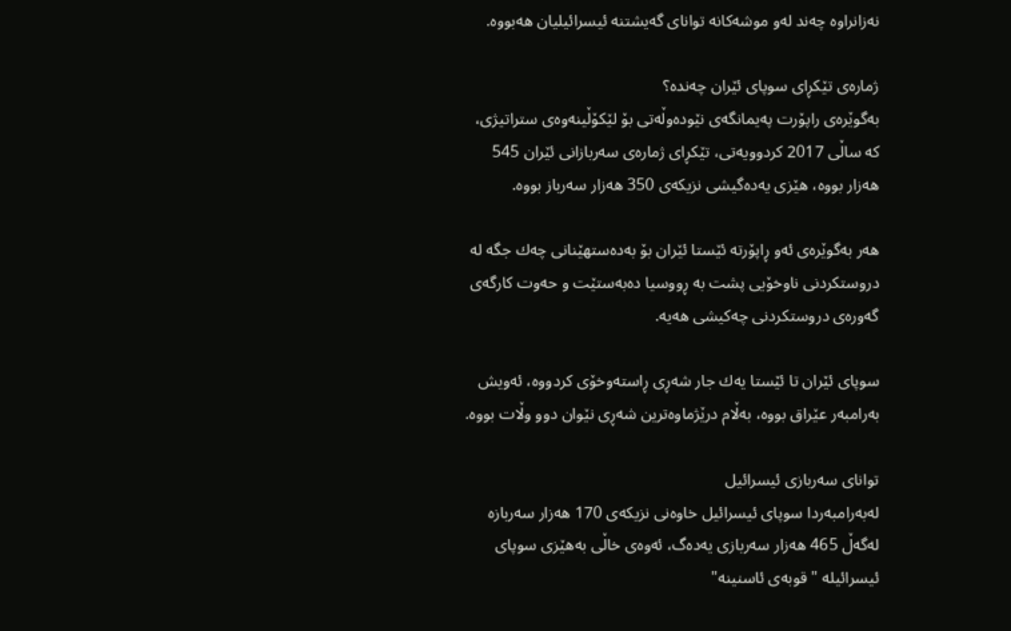نه‌زانراوه‌ چه‌ند له‌و موشه‌كانه‌ تواناى گه‌یشتنه‌ ئیسرائیلیان هه‌بووه‌.

ژماره‌ى تێكڕاى سوپاى ئێران چه‌نده‌؟
به‌گوێره‌ى راپۆرت په‌یمانگه‌ى نێوده‌وڵه‌تى بۆ لێكۆڵینه‌وه‌ى ستراتیژى، كه‌ ساڵى 2017 كردوویه‌تى، تێكڕاى ژماره‌ى سه‌ربازانى ئێران 545 هه‌زار بووه‌، هێزى یه‌ده‌گیشى نزیكه‌ى 350 هه‌زار سه‌رباز بووه‌.

هه‌ر به‌گوێره‌ى ئه‌و ڕاپۆرته‌ ئێستا ئێران بۆ به‌ده‌ستهێنانى چه‌ك جگه‌ له‌ دروستكردنى ناوخۆیی پشت به‌ ڕووسیا ده‌به‌ستێت و حه‌وت كارگه‌ى گه‌وره‌ى دروستكردنى چه‌كیشى هه‌یه‌.

سوپاى ئێران تا ئێستا یه‌ك جار شه‌ڕى ڕاسته‌وخۆى كردووه‌، ئه‌ویش به‌رامبه‌ر عێراق بووه‌، به‌ڵام درێژماوه‌ترین شه‌ڕى نێوان دوو وڵات بووه‌.

تواناى سه‌ربازى ئیسرائیل
له‌به‌رامبه‌ردا سوپاى ئیسرائیل خاوه‌نى نزیكه‌ى 170 هه‌زار سه‌ربازه‌ له‌گه‌ڵ 465 هه‌زار سه‌ربازى یه‌ده‌گ، ئه‌وه‌ى خاڵى به‌هێزى سوپاى ئیسرائیله‌ "قوبه‌ى ئاسنینه‌"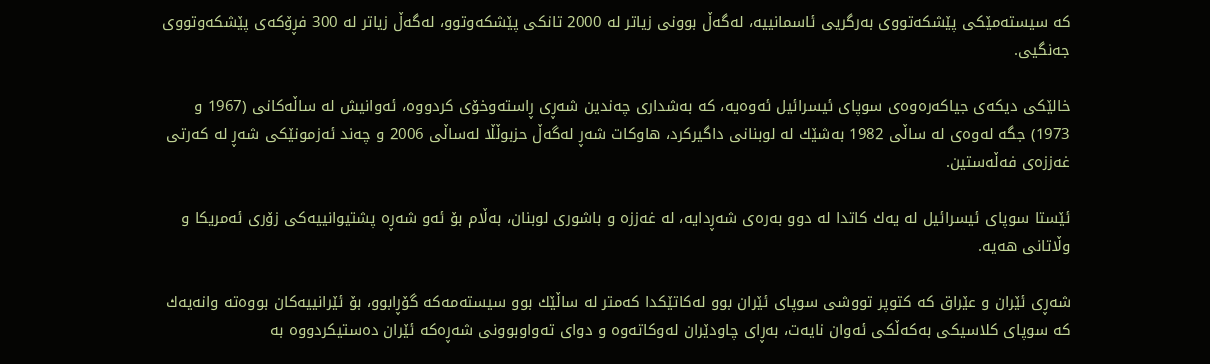كه‌ سیسته‌مێكى پێشكه‌تووى به‌رگریی ئاسمانییه‌، له‌گه‌ڵ بوونى زیاتر له‌ 2000 تانكى پێشكه‌وتوو، له‌گه‌ڵ زیاتر له‌ 300 فڕۆكه‌ى پێشكه‌وتووى جه‌نگیی.

خالێكى دیكه‌ى جیاكه‌ره‌وه‌ى سوپاى ئیسرائیل ئه‌وه‌یه‌، كه‌ به‌شدارى چه‌ندین شه‌ڕى ڕاسته‌وخۆى كردووه‌، ئه‌وانیش له‌ ساڵه‌كانى (1967 و 1973) جگه‌ له‌وه‌ى له‌ ساڵى 1982 به‌شێك له‌ لوبنانى داگیركرد، هاوكات شه‌ڕ له‌گه‌ڵ حزبوڵڵا له‌ساڵى 2006 و چه‌ند ئه‌زمونێكى شه‌ڕ له‌ كه‌رتى غه‌ززه‌ى فه‌ڵه‌ستین.

ئێستا سوپاى ئیسرائیل له‌ یه‌ك كاتدا له‌ دوو به‌ره‌ى شه‌ڕدایه‌، له‌ غه‌ززه‌ و باشورى لوبنان، به‌ڵام بۆ ئه‌و شه‌ڕه‌ پشتیوانییه‌كى زۆرى ئه‌مریكا و وڵاتانى هه‌یه‌.

شه‌ڕى ئێران و عێراق كه‌ كتوپر تووشى سوپاى ئێران بوو له‌كاتێكدا كه‌متر له‌ ساڵێك بوو سیسته‌مه‌كه‌ گۆڕابوو، بۆ ئێرانییه‌كان بووه‌ته‌ وانه‌یه‌ك كه‌ سوپاى كلاسیكى به‌كه‌ڵكى ئه‌وان نایه‌ت، به‌ڕاى چاودێران له‌وكاته‌وه‌ و دواى ته‌واوبوونى شه‌ڕه‌كه‌ ئێران ده‌ستیكردووه‌ به‌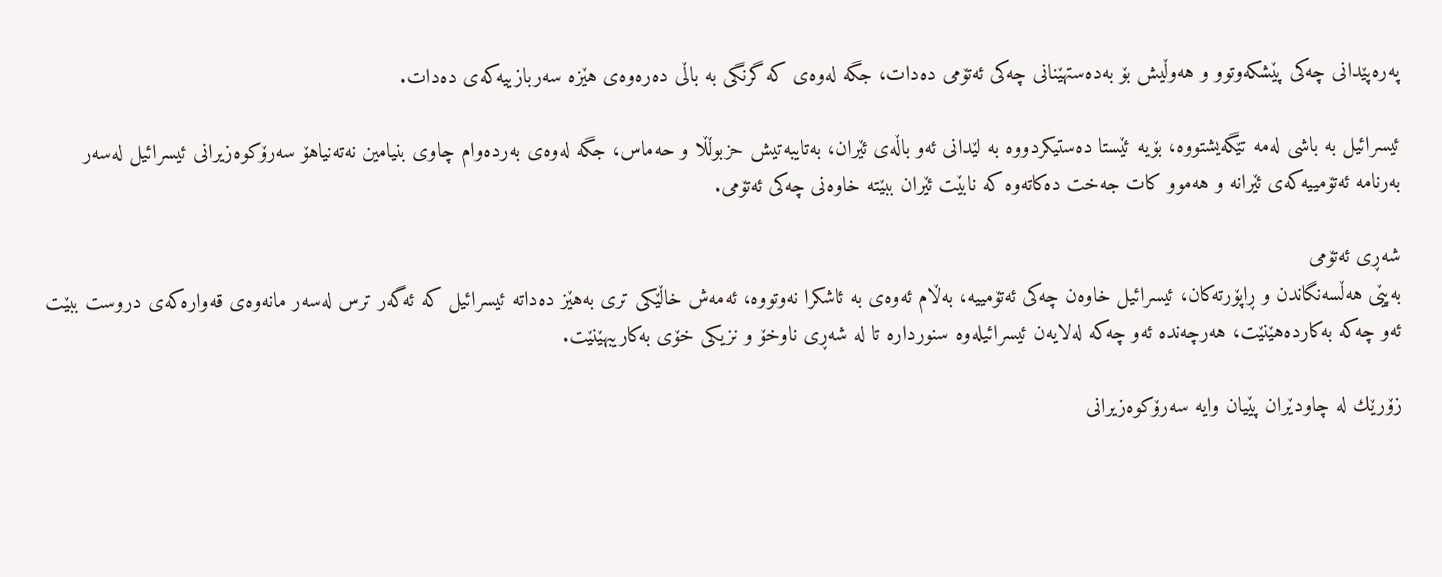په‌ره‌پێدانى چه‌كى پێشكه‌وتوو و هه‌وڵیش بۆ به‌ده‌ستهێنانى چه‌كى ئه‌تۆمى ده‌دات، جگه‌ له‌وه‌ى كه‌ گرنگى به‌ باڵى ده‌ره‌وه‌ى هێزه‌ سه‌ربازییه‌كه‌ى ده‌دات.

ئیسرائیل به‌ باشى له‌مه‌ تێگه‌یشتووه‌، بۆیه‌ ئێستا ده‌ستیكردووه‌ به‌ لێدانى ئه‌و باڵه‌ى ئێران، به‌تایبه‌تیش حزبوڵڵا و حه‌ماس، جگه‌ له‌وه‌ى به‌رده‌وام چاوى بنیامین نه‌ته‌نیاهۆ سه‌رۆكوه‌زیرانى ئیسرائیل له‌سه‌ر به‌رنامه‌ ئه‌تۆمییه‌كه‌ى ئێرانه‌ و هه‌موو كات جه‌خت ده‌كاته‌وه‌ كه‌ نابێت ئێران ببێته‌ خاوه‌نى چه‌كى ئه‌تۆمى.

شه‌ڕى ئه‌تۆمى
به‌پێى هه‌ڵسه‌نگاندن و ڕاپۆرته‌كان، ئیسرائیل خاوه‌ن چه‌كى ئه‌تۆمییه‌، به‌ڵام ئه‌وه‌ى به‌ ئاشكرا نه‌وتووه‌، ئه‌مه‌ش خاڵێكى ترى به‌هێز ده‌داته‌ ئیسرائیل كه‌ ئه‌گه‌ر ترس له‌سه‌ر مانه‌وه‌ى قه‌واره‌كه‌ى دروست ببێت ئه‌و چه‌كه‌ به‌كارده‌هێنێت، هه‌رچه‌نده‌ ئه‌و چه‌كه‌ له‌لایه‌ن ئیسرائیله‌وه‌ سنورداره‌ تا له‌ شه‌ڕى ناوخۆ و نزیكى خۆى به‌كاریبهێنێت.

زۆرێك له‌ چاودێران پێیان وایه‌ سه‌رۆكوه‌زیرانى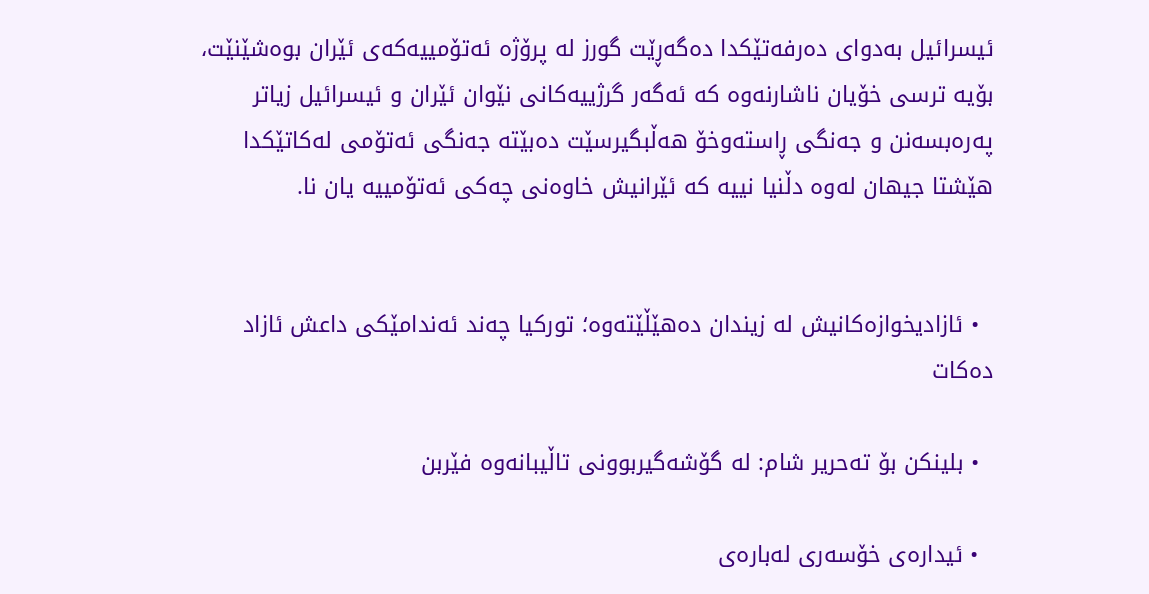ئیسرائیل به‌دواى ده‌رفه‌تێكدا ده‌گه‌ڕێت گورز له‌ پرۆژه‌ ئه‌تۆمییه‌كه‌ى ئێران بوه‌شێنێت، بۆیه‌ ترسى خۆیان ناشارنه‌وه‌ كه‌ ئه‌گه‌ر گرژییه‌كانى نێوان ئێران و ئیسرائیل زیاتر په‌ره‌بسه‌نن و جه‌نگى ڕاسته‌وخۆ هه‌ڵبگیرسێت ده‌بێته‌ جه‌نگى ئه‌تۆمى له‌كاتێكدا هێشتا جیهان له‌وه‌ دڵنیا نییه‌ كه‌ ئێرانیش خاوه‌نى چه‌كى ئه‌تۆمییه‌ یان نا.


  • ئازادیخوازه‌كانیش له‌ زیندان ده‌هێڵێته‌وه‌؛ توركیا چه‌ند ئه‌ندامێكى داعش ئازاد ده‌كات

  • بلینكن بۆ ته‌حریر شام: له‌ گۆشه‌گیربوونى تاڵیبانه‌وه‌ فێربن

  • ئیدارەی خۆسەری لەبارەی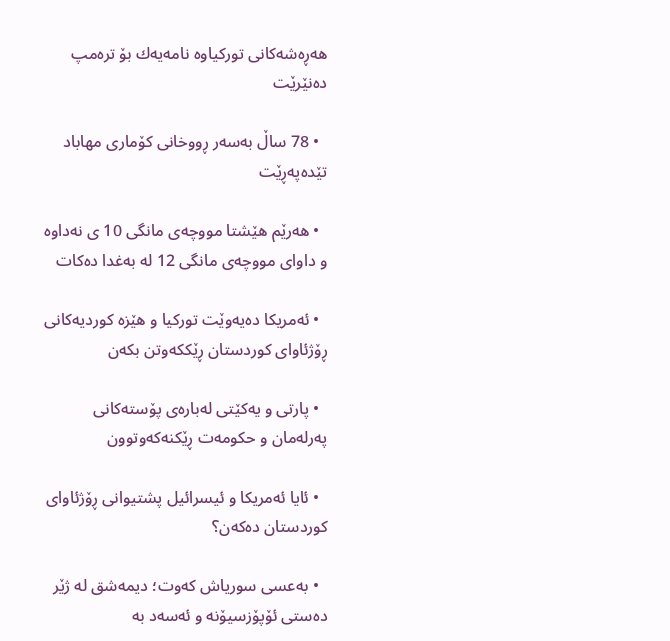هەڕەشەكانی توركیاوە نامەیەك بۆ ترەمپ دەنێرێت

  • 78 ساڵ بەسەر ڕووخانی كۆماری مهاباد تێدەپەڕێت

  • هەرێم هێشتا مووچه‌ى مانگى 10 ى نه‌داوه‌ و داواى مووچه‌ى مانگى 12 لە بەغدا ده‌كات

  • ئه‌مریكا ده‌یه‌وێت توركیا و هێزه‌ كوردیه‌كانى ڕۆژئاواى كوردستان ڕێككه‌وتن بكه‌ن

  • پارتى و یه‌كێتى له‌باره‌ى پۆسته‌كانى په‌رله‌مان و حكومه‌ت ڕێكنه‌كه‌وتوون

  • ئایا ئەمریكا و ئیسرائیل پشتیوانی ڕۆژئاوای كوردستان دەكەن؟

  • به‌عسى سوریاش كه‌وت؛ دیمه‌شق له‌ ژێر ده‌ستى ئۆپۆزسیۆنه‌ و ئه‌سه‌د به‌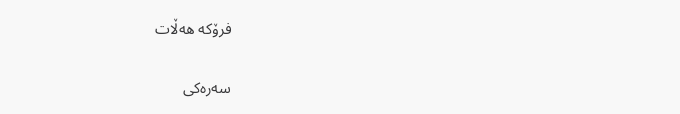فرۆكه‌ هه‌ڵات

سەرەکی